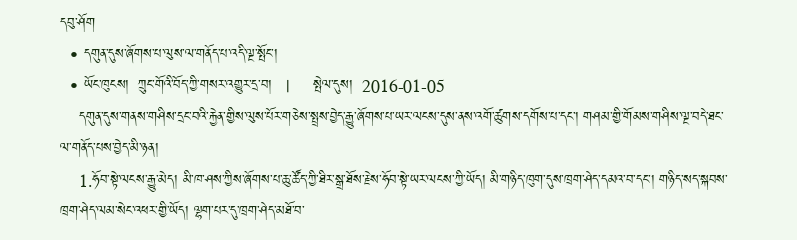དབུ་ཤོག
  • དགུན་དུས་ཞོགས་པ་ལུས་ལ་གནོད་པ་འདི་ལྔ་སྤོང་།
  • ཡོང་ཁུངས།  ཀྲུང་གོའི་བོད་ཀྱི་གསར་འགྱུར་དྲ་བ།   |     སྤེལ་དུས།  2016-01-05
    དགུན་དུས་གནས་གཤིས་དྲང་བའི་རྐྱེན་གྱིས་ལུས་པོར་གཅེས་སྤྲས་བྱེད་རྒྱུ་ཞོགས་པ་ཡར་ལངས་དུས་ནས་འགོ་ཚུགས་དགོས་པ་དང་། གཤམ་གྱི་གོམས་གཤིས་ལྔ་བདེ་ཐང་ལ་གནོད་པས་བྱེད་མི་ཉན།
    1.ཧོབ་སྟེ་ལངས་རྒྱུ་མེད། མི་ཁ་ཤས་ཀྱིས་ཞོགས་པ་ཆུ་ཚོད་ཀྱི་ཐིར་སྒྲ་ཐོས་རྗེས་ཧོབ་སྟེ་ཡར་ལངས་ཀྱི་ཡོད། མི་གཉིད་ཁུག་དུས་ཁྲག་ཤེད་དམའ་བ་དང་། གཉིད་སད་སྐབས་ཁྲག་ཤེད་ལམ་སེང་འཕར་གྱི་ཡོད། ལྷག་པར་དུ་ཁྲག་ཤེད་མཐོ་བ་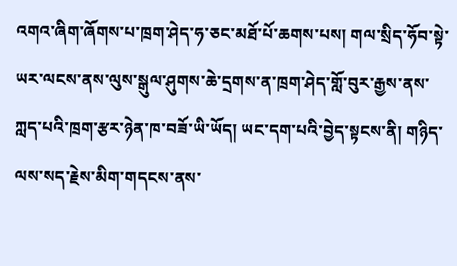འགའ་ཞིག་ཞོགས་པ་ཁྲག་ཤེད་ཧ་ཅང་མཐོ་པོ་ཆགས་པས། གལ་སྲིད་ཧོབ་སྟེ་ཡར་ལངས་ནས་ལུས་སྒུལ་ཤུགས་ཆེ་དྲགས་ན་ཁྲག་ཤེད་གློ་བུར་རྒྱས་ནས་ཀླད་པའི་ཁྲག་རྩར་ཉེན་ཁ་བཟོ་ཡི་ཡོད། ཡང་དག་པའི་བྱེད་སྟངས་ནི། གཉིད་ལས་སད་རྗེས་མིག་གདངས་ནས་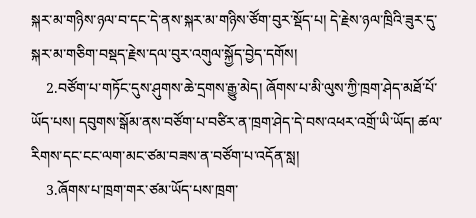སྐར་མ་གཉིས་ཉལ་བ་དང་དེ་ནས་སྐར་མ་གཉིས་ཙོག་བུར་སྡོད་པ། དེ་རྗེས་ཉལ་ཁྲིའི་ཟུར་དུ་སྐར་མ་གཅིག་བསྡད་རྗེས་དལ་བུར་འགུལ་སྐྱོད་བྱེད་དགོས།
    2.བཙོག་པ་གཏོང་དུས་ཤུགས་ཆེ་དྲགས་རྒྱུ་མེད། ཞོགས་པ་མི་ལུས་ཀྱི་ཁྲག་ཤེད་མཐོ་པོ་ཡོད་པས། དབུགས་སྒོམ་ནས་བཙོག་པ་བཙིར་ན་ཁྲག་ཤེད་དེ་བས་འཕར་འགྲོ་ཡི་ཡོད། ཚལ་རིགས་དང་ངང་ལག་མང་ཙམ་བཟས་ན་བཙོག་པ་འདོན་སླ།
    3.ཞོགས་པ་ཁྲག་གར་ཙམ་ཡོད་པས་ཁྲག་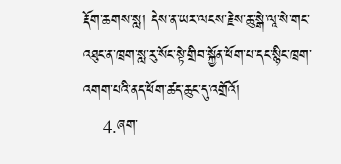རྡོག་ཆགས་སླ། དེས་ན་ཡར་ལངས་རྗེས་ཆུ་སྒེ་ལཱ་སེ་གང་འཐུང་ན་ཁྲག་སླ་རུ་སོང་སྟེ་གྲིབ་སྐྱོན་ཕོག་པ་དང་སྙིང་ཁྲག་འགག་པའི་ནད་ཕོག་ཚད་ཆུང་དུ་འགྲོའོ།
    4.ཞག་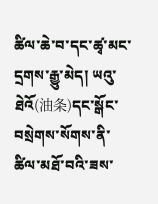ཚིལ་ཆེ་བ་དང་ཚྭ་མང་དྲགས་རྒྱུ་མེད། ཡའུ་ཐེའོ(油条)དང་སྒོང་བསྲེགས་སོགས་ནི་ཚིལ་མཐོ་བའི་ཟས་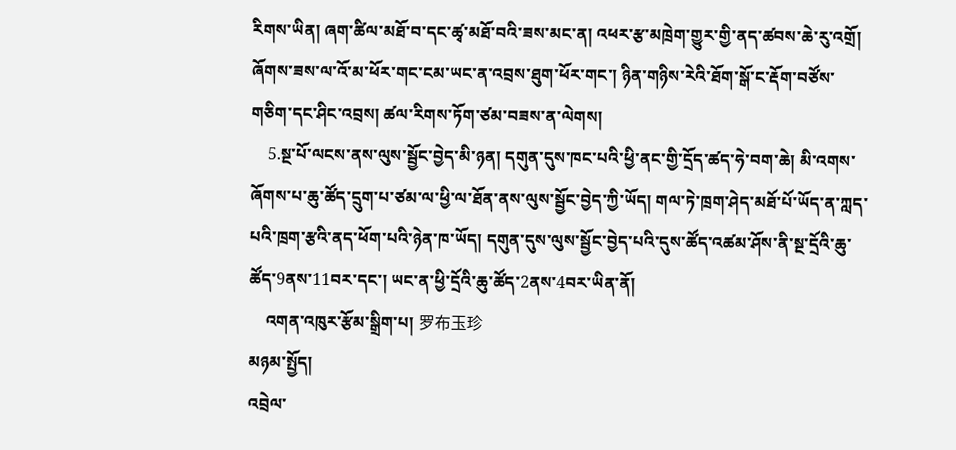རིགས་ཡིན། ཞག་ཚིལ་མཐོ་བ་དང་ཚྭ་མཐོ་བའི་ཟས་མང་ན། འཕར་རྩ་མཁྲེག་གྱུར་གྱི་ནད་ཚབས་ཆེ་རུ་འགྲོ། ཞོགས་ཟས་ལ་འོ་མ་ཕོར་གང་ངམ་ཡང་ན་འབྲས་ཐུག་ཕོར་གང་། ཉིན་གཉིས་རེའི་ཐོག་སྒོ་ང་རྡོག་བཙོས་གཅིག་དང་ཤིང་འབྲས། ཚལ་རིགས་ཏོག་ཙམ་བཟས་ན་ལེགས།
    5.སྔ་པོ་ལངས་ནས་ལུས་སྦྱོང་བྱེད་མི་ཉན། དགུན་དུས་ཁང་པའི་ཕྱི་ནང་གྱི་དྲོད་ཚད་ཧེ་བག་ཆེ། མི་འགས་ཞོགས་པ་ཆུ་ཚོད་དྲུག་པ་ཙམ་ལ་ཕྱི་ལ་ཐོན་ནས་ལུས་སྦྱོང་བྱེད་ཀྱི་ཡོད། གལ་ཏེ་ཁྲག་ཤེད་མཐོ་པོ་ཡོད་ན་ཀླད་པའི་ཁྲག་རྩའི་ནད་ཕོག་པའི་ཉེན་ཁ་ཡོད། དགུན་དུས་ལུས་སྦྱོང་བྱེད་པའི་དུས་ཚོད་འཚམ་ཤོས་ནི་སྔ་དྲོའི་ཆུ་ཚོད་9ནས་11བར་དང་། ཡང་ན་ཕྱི་དྲོའི་ཆུ་ཚོད་2ནས་4བར་ཡིན་ནོ།
    འགན་འཁུར་རྩོམ་སྒྲིག་པ། 罗布玉珍
མཉམ་སྤྱོད།
འབྲེལ་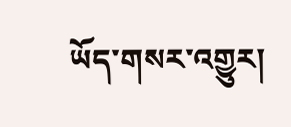ཡོད་གསར་འགྱུར།